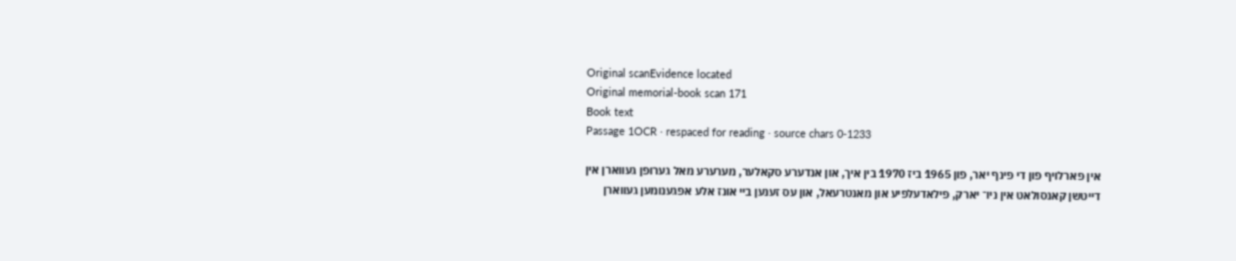Original scanEvidence located
Original memorial-book scan 171
Book text
Passage 1OCR · respaced for reading · source chars 0-1233

אין פארלויף פון די פינף יאר, פון 1965 ביז 1970 בין איך, און אנדערע סקאלער, מערערע מאל גערופן געווארן אין דייטשן קאנסולאט אין ניו־ יארק, פילאדעלפיע און מאנטרעאל, און עס זענען ביי אונז אלע אפגענומען געווארן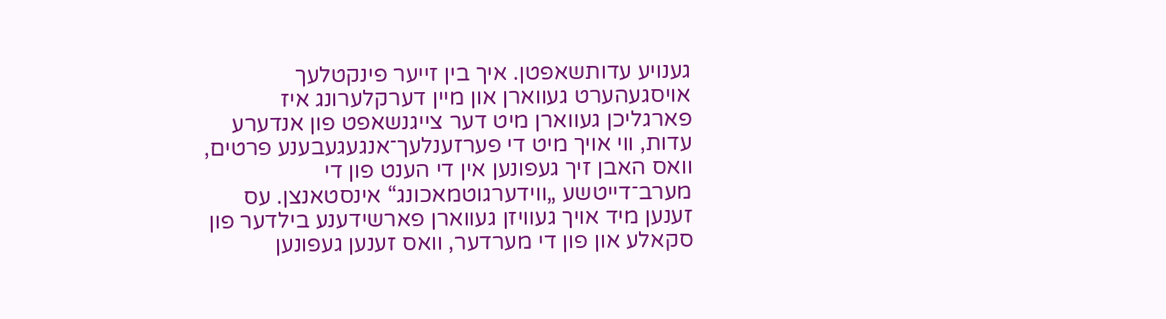גענויע עדותשאפטן. איך בין זייער פינקטלעך אויסגעהערט געווארן און מיין דערקלערונג איז פארגליכן געווארן מיט דער צייגנשאפט פון אנדערע עדות, ווי אויך מיט די פערזענלעך־אנגעגעבענע פרטים, וואס האבן זיך געפונען אין די הענט פון די מערב־דייטשע „ווידערגוטמאכונג“ אינסטאנצן. עס זענען מיד אויך געוויזן געווארן פארשידענע בילדער פון סקאלע און פון די מערדער, וואס זענען געפונען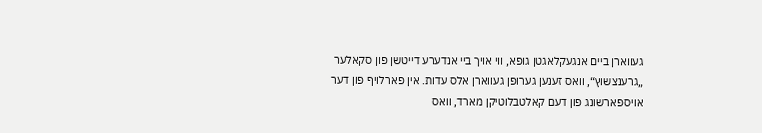געווארן ביים אנגעקלאגטן גופא, ווי אויך ביי אנדערע דייטשן פון סקאלער „גרענצשוץ“, וואס זענען גערופן געווארן אלס עדות. אין פארלויף פון דער אויספארשונג פון דעם קאלטבלוטיקן מארד, וואס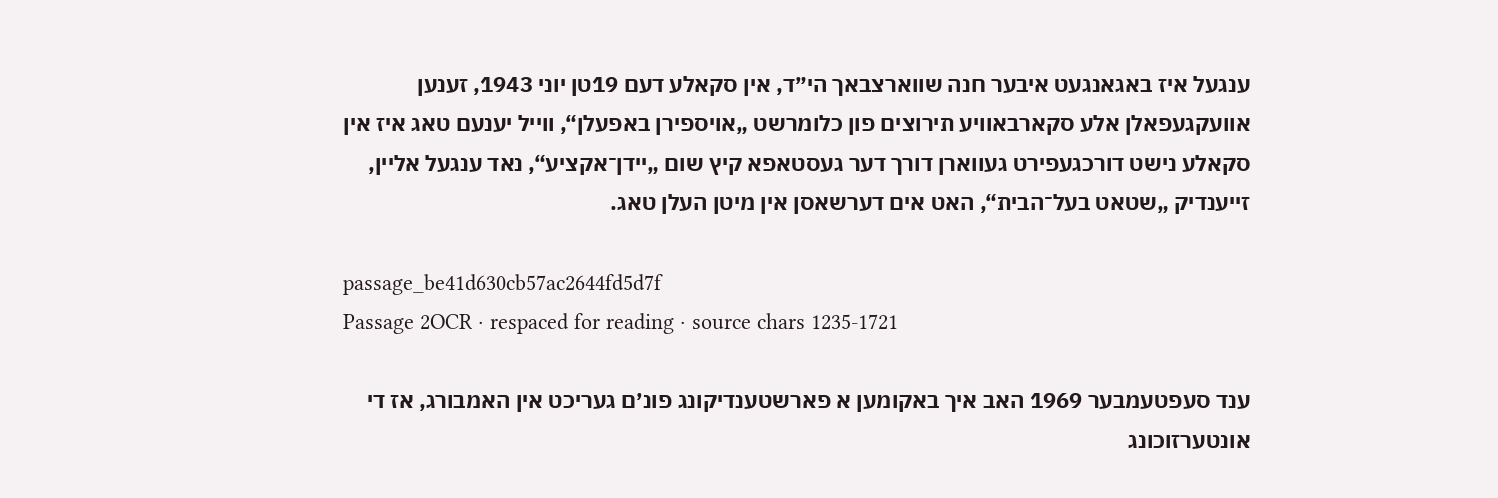ענגעל איז באגאנגעט איבער חנה שווארצבאך הי״ד, אין סקאלע דעם 19טן יוני 1943, זענען אוועקגעפאלן אלע סקארבאוויע תירוצים פון כלומרשט „אויספירן באפעלן“, ווייל יענעם טאג איז אין סקאלע נישט דורכגעפירט געווארן דורך דער געסטאפא קיץ שום „יידן־אקציע“, נאד ענגעל אליין, זייענדיק „שטאט בעל־הבית“, האט אים דערשאסן אין מיטן העלן טאג.

passage_be41d630cb57ac2644fd5d7f
Passage 2OCR · respaced for reading · source chars 1235-1721

ענד סעפטעמבער 1969 האב איך באקומען א פארשטענדיקונג פונ׳ם געריכט אין האמבורג, אז די אונטערזוכונג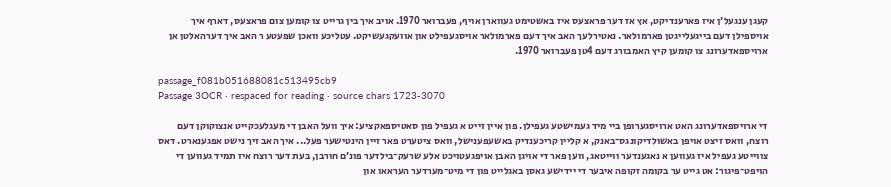קעגן ענגעל׳ן איז פארענדיקט, אץ אז דער פראצעס איז באשטימט געווארן אויף, פעברואר 1970. אויב איך בין גרייט צו קומען צום פראצעס, דארף איך אויספילן דעם בייגעלייגטן פארמולאר. נאטירלעך האב איך דעם פארמולאר אויסגעפילט און אוועקגעשיקט. עטליכע וואכן שפעטע ר האב איך דערהאלטן אן ארויספאדערונג צו קומען קיץ האמבורג דעם 4טן פעברואר 1970.

passage_f081b051688081c513495cb9
Passage 3OCR · respaced for reading · source chars 1723-3070

די ארויספאדערונג האט ארויסגערופן ביי מיד געמישטע געפילן. פון איין זייט א געפיל פון סאטיספאקציע: איך וועל האבן די מעגלעכקייט אנצוקוקן דעם רוצח, וואס זיצט אויפן באשולדיקונגס־באנק, א קליין קריכענדיק באשעפענישל, וואס ציטערט פאר זיין הינטישער פעל... איך האב זיך נישט אפגענארט. דאס צווייטע געפיל איז געווען א נאגענדער ווייטאג, ווען פאר די אויגן האבן אויפגעטויכט אלע שרעק־בילדער פונ׳ם חורבן, בעת דער רוצח איז תמיד געווען די הויפט־פיגור: אט גייט ער בקומה זקופה איבער די יידישע גאסן באגלייט פון די מיט־מערדער העראאו און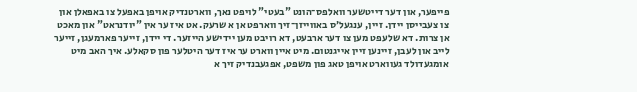פייפער, און דער דייטשער וואלפס־הונט "בעטי" לויפט נאך, ווארטנדיק אויפן באפעל צו באפאלן און צו צעבייסן יידן. זיין, ענגעל׳ס באווייזן־זיך ווארפט אן א שרעק. אט איז ער אין "יודנראט" און מאכט אן צרות. דא שלעפט מען צו דער ארבעט, דא רויבט מען יידישע הייזער. די יידן, זייער פארמעגן, זייער לייב און לעבן, זיינען זיין אייגנטום. מיט איין ווארט ער איז דער היטלער פון סקאלע. איך האב מיט אומגעדולד געווארט אויפן טאג פון משפט, אפגעבנדיק זיך א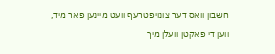חשבון וואס דער צונויפטרעף וועט מיינען פאר מיד, ווען די פאקטן וועלן מיך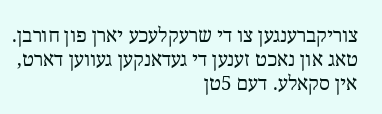צוריקברענגען צו די שרעקלעכע יארן פון חורבן. טאג און נאכט זענען די געדאנקען געווען דארט, אין סקאלע. דעם 5טן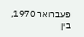פעברואר 1970, בין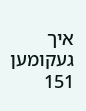איך געקומען 151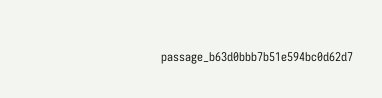passage_b63d0bbb7b51e594bc0d62d7